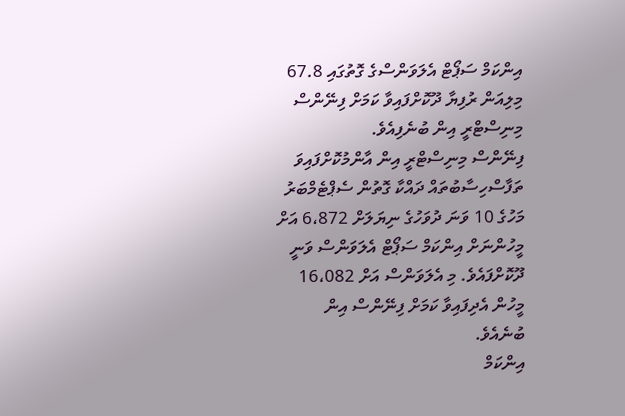އިންކަމް ސަޕޯޓް އެލަވަންސްގެ ގޮތުގައި 67.8 މިލިއަން ރުފިޔާ ދޫކޮށްފައިވާ ކަމަށް ފިނޭންސް މިނިސްޓްރީ އިން ބުނެފިއެވެ.
ފިނޭންސް މިނިސްޓްރީ އިން އާންމުކޮށްފައިވަ ތަފާސްހިސާބުތައް ދައްކާ ގޮތުން ސެޕްޓެމްބަރު މަހުގެ 10 ވަނަ ދުވަހުގެ ނިޔަލަށް 6،872 އަށް މީހުންނަށް އިންކަމް ސަޕޯޓް އެލަވަންސް ވަނީ ދޫކޮށްފައެވެ. މި އެލަވަންސް އަށް 16،082 މީހުން އެދިފައިވާ ކަމަށް ފިނޭންސް އިން ބުނެއެވެ.
އިންކަމް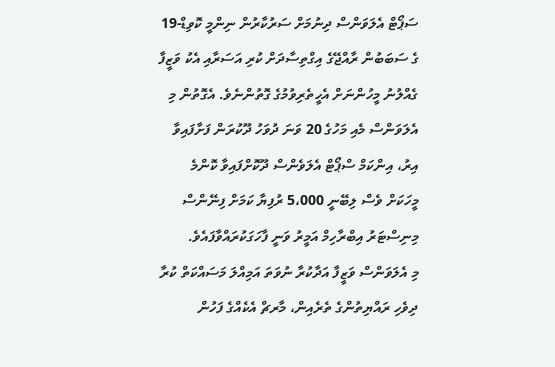ސަޕޯޓް އެލަވަންސް ދިނުމަށް ސަރުކާރުން ނިންމީ ކޮވިޑް-19 ގެ ސަބަބުން ރާއްޖޭގެ އިގްތިސާދަށް ކުރި އަސަރާއި އެކު ވަޒީފާ ގެއްލުނު މީހުންނަށް އެހީތެރިވުމުގެ ގޮތުންނެވެ. އެގޮތުން މި އެލަވަންސް މެއި މަހުގެ 20 ވަނަ ދުވަހު ދޫކުރަން ފަށާފައިވާ އިރު، އިންކަމް ސްޕޯޓް އެލަވެންސް ދޫކޮށްފައިވާ ކޮންމެ މީހަކަށް ވެސް ލިބޭނީ 5،000 ރުފިޔާ ކަމަށް ފިނޭންސް މިނިސްޓަރު އިބްރާހިމް އަމީރު ވަނީ ފާހަގަކުރައްވާފައެވެ.
މި އެލަވަންސް ވަޒީފާ އަދާކުރާ ނުވަތަ އަމިއްލަ މަސައްކަތް ކުރާ ދިވެހި ރައްޔިތުންގެ ތެރެއިން، މާރޗް އެކެއްގެ ފަހުން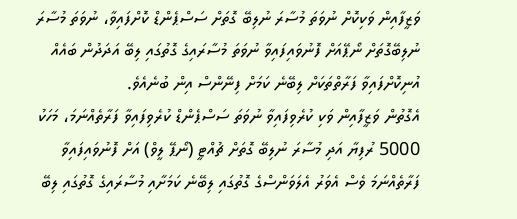ވަޒީފާއިން ވަކިކޮށް ނުވަތަ މުސާރަ ނުލިބޭ ގޮތަށް ސަސްޕެންޑް ކޮށްފައިވާ، ނުވަތަ މުސާރަ ނުލިބޭގޮތަށް ނޯޕޭއަށް ފޮނުވައިފައިވާ ނުވަތަ މުސާރައިގެ ގޮތުގައި ލިބޭ އަދަދުން ބައެއް އުނިކޮށްފައިވާ ފަރާތްތަކަށް ލިބޭނެ ކަމަށް ފިނޭންސް އިން ބުނެއެވެ.
އެގޮތުން ވަޒީފާއިން ވަކި ކުރެވިފައިވާ ނުވަތަ ސަސްޕެންޑް ކުރެވިފައިވާ ފަރާތެއްނަމަ، މަހަކު 5000 ރުފިޔާ އަދި މުސާރަ ނުލިބޭ ގޮތަށް ޗުއްޓީ (ނޯޕޭ ލީވް) އަށް ފޮނުވައިފައިވާ ފަރާތެއްނަމަ ވެސް އެވަރު އެލަވަންސްގެ ގޮތުގައި ލިބޭނެ ކަމަށާއި މުސާރައިގެ ގޮތުގައި ލިބޭ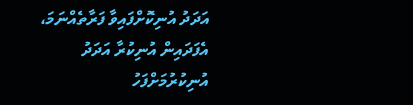އަދަދު އުނިކޮށްފައިވާ ފަރާތެއްނަމަ، އެފަދައިން އުނިކުރާ އަދަދު އުނިކުރުމަށްފަހު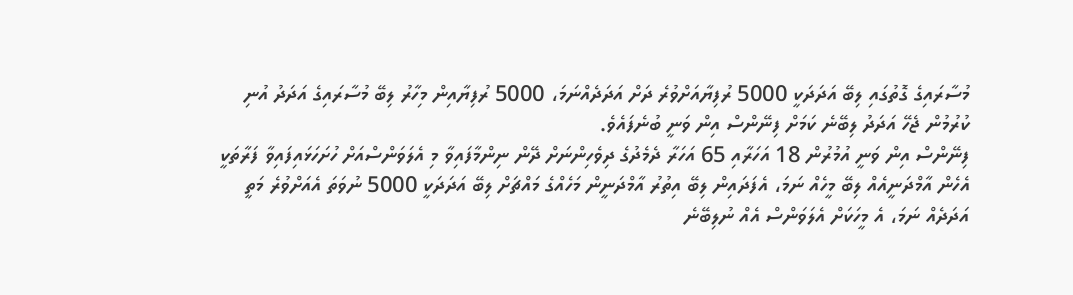މުސާރައިގެ ގޮތުގައި ލިބޭ އަދަދަކީ 5000 ރުފިޔާއަށްވުރެ ދަށް އަދަދެއްނަމަ، 5000 ރުފިޔާއިން މިހާރު ލިބޭ މުސާރައިގެ އަދަދު އުނި ކުރުމުން ޖެހޭ އަދަދު ލިބޭނެ ކަމަށް ފިނޭންސް އިން ވަނީ ބުނެފައެވެ.
ފިނޭންސް އިން ވަނީ އުމުރުން 18 އަހަރާއި 65 އަހަރާ ދެމެދުގެ ދިވެހިންނަށް ދޭން ނިންމާފައިވާ މި އެލަވަންސްއަށް ހުށަހަޅައިފައިވާ ފަރާތަކީ އެހެން އާމްދަނީއެއް ލިބޭ މީހެއް ނަމަ، އެފަދައިން ލިބޭ އިތުރު އާމްދަނީން މަހެއްގެ މައްޗަށް ލިބޭ އަދަދަކީ 5000 ނުވަތަ އެއަށްވުރެ މަތީ އަދަދެއް ނަމަ، އެ މީހަކަށް އެލަވަންސް އެއް ނުލިބޭނެ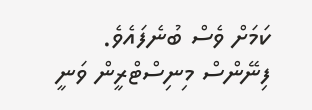ކަމަށް ވެސް ބުނެފައެވެ.
ފިނޭންސް މިނިސްޓްރީން ވަނީ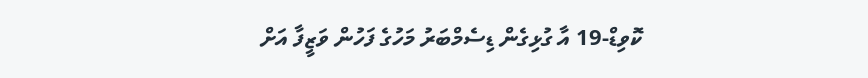ކޮވިޑް-19 އާ ގުޅިގެން ޑިސެމްބަރު މަހުގެ ފަހުން ވަޒީފާ އަށް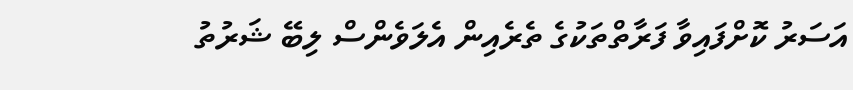އަސަރު ކޮށްފައިވާ ފަރާތްތަކުގެ ތެރެއިން އެލަވެންސް ލިބޭ ޝަރުތު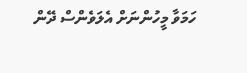ހަމަވާ މީހުންނަށް އެލަވެންސް ދޭން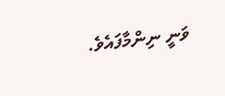ވަނީ ނިންމާފައެވެ.